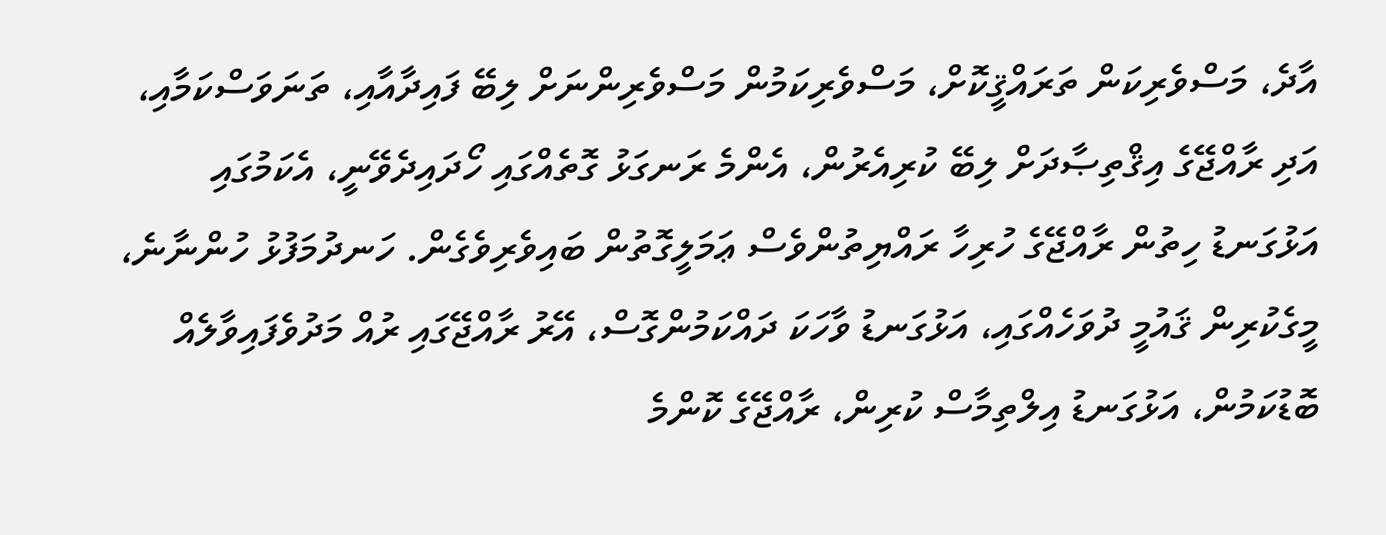އާދެ، މަސްވެރިކަން ތަރައްޤީކޮށް، މަސްވެރިކަމުން މަސްވެރިންނަށް ލިބޭ ފައިދާއާއި، ތަނަވަސްކަމާއި، އަދި ރާއްޖޭގެ އިޤްތިޞާދަށް ލިބޭ ކުރިއެރުން، އެންމެ ރަނގަޅު ގޮތެއްގައި ހޯދައިދެވޭނީ، އެކަމުގައި އަޅުގަނޑު ހިތުން ރާއްޖޭގެ ހުރިހާ ރައްޔިތުންވެސް ޢަމަލީގޮތުން ބައިވެރިވެގެން. ހަނދުމަފުޅު ހުންނާނެ، މީގެކުރިން ޤައުމީ ދުވަހެއްގައި، އަޅުގަނޑު ވާހަކަ ދައްކަމުންގޮސް، އޭރު ރާއްޖޭގައި ރުއް މަދުވެފައިވާލެއް ބޮޑުކަމުން، އަޅުގަނޑު އިލްތިމާސް ކުރިން، ރާއްޖޭގެ ކޮންމެ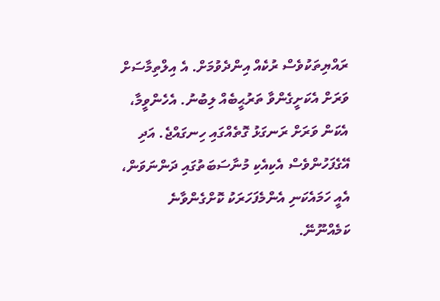ރައްޔިތަކުވެސް ރުކެއް އިންދެވުމަށް. އެ އިލްތިމާސަށް ވަރަށް އެކަށީގެންވާ ތަރުޙީބެއް ލިބުނު. އެހެންވީމާ، އެކަން ވަރަށް ރަނގަޅު ގޮތެއްގައި ހިނގައްޖެ. އަދި އޭގެފަހުންވެސް އެކިއެކި މުނާސަބަތުގައި ދަންނަވަން، އެއީ ހަމައެކަނި އެންމެފަހަރަކު ކޮށްގެންވާނެ ކަމެއްނޫނޭ.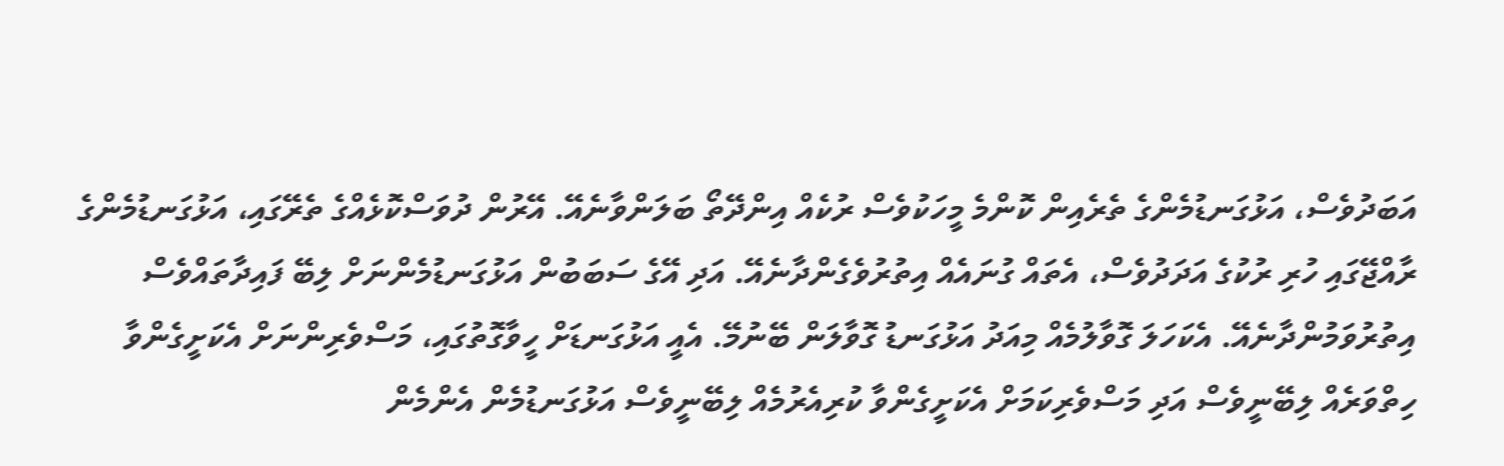އަބަދުވެސް، އަޅުގަނޑުމެންގެ ތެރެއިން ކޮންމެ މީހަކުވެސް ރުކެއް އިންދޭތޯ ބަލަންވާނެއޭ. އޭރުން ދުވަސްކޮޅެއްގެ ތެރޭގައި، އަޅުގަނޑުމެންގެ ރާއްޖޭގައި ހުރި ރުކުގެ އަދަދުވެސް، އެތައް ގުނައެއް އިތުރުވެގެންދާނެއޭ. އަދި އޭގެ ސަބަބުން އަޅުގަނޑުމެންނަށް ލިބޭ ފައިދާތައްވެސް އިތުރުވަމުންދާނެއޭ. އެކަހަލަ ގޮވާލުމެއް މިއަދު އަޅުގަނޑު ގޮވާލަން ބޭނުމޭ. އެއީ އަޅުގަނޑަށް ހީވާގޮތުގައި، މަސްވެރިންނަށް އެކަށީގެންވާ ހިތްވަރެއް ލިބޭނީވެސް އަދި މަސްވެރިކަމަށް އެކަށީގެންވާ ކުރިއެރުމެއް ލިބޭނީވެސް އަޅުގަނޑުމެން އެންމެން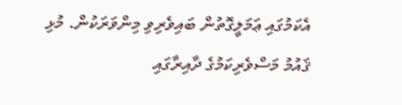އެކަމުގައި ޢަމަލީގޮތުން ބައިވެރިވި މިންވަރަކުން. މުޅި ޤައުމު މަސްވެރިކަމުގެ ދާއިރާގައި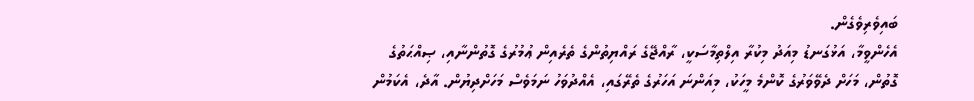ބައިވެރިވެގެން.
އެހެންވީމާ، އަޅުގަނޑު މިއަދު މިކުރާ އިލްތިމާސަކީ، ރާއްޖޭގެ ރައްޔިތުންގެ ތެރެއިން ޢުމުރުގެ ގޮތުންނާއި، ޞިއްޙަތުގެ ގޮތުން، މަހަށް ދެވޭވަރުގެ ކޮންމެ މީހަކު، މިއަންނަ އަހަރުގެ ތެރޭގައި، އެއްދުވަހު ނަމަވެސް މަހަށްދިޔުން. އާދެ، އެކަމުން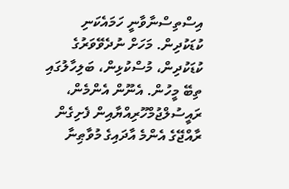އިސްތިސްނާވާނީ ހަމައެކަނި ކުޑަކުދިން. މަހަށް ނުދެވޭވަރުގެ ކުޑަކުދިން، މުސްކުޅިން، ބަލިހާލުގައި ތިބޭ މީހުން. އެނޫން އެންމެން، ރައީސުލްޖުމްހޫރިއްޔާއިން ފެށިގެން ރާއްޖޭގެ އެންމެ އާދައިގެ މުވާޠިނާ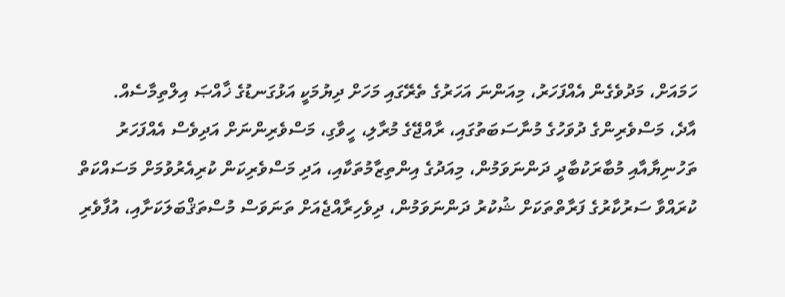ހަމައަށް، މަދުވެގެން އެއްފަހަރު، މިއަންނަ އަހަރުގެ ތެރޭގައި މަހަށް ދިޔުމަކީ އަޅުގަނޑުގެ ޚާއްޞަ އިލްތިމާސެއް.
އާދެ، މަސްވެރިންގެ ދުވަހުގެ މުނާސަބަތުގައި، ރާއްޖޭގެ މުރާލި، ހީވާގި، މަސްވެރިންނަށް އަދިވެސް އެއްފަހަރު ތަހުނިޔާއާއި މުބާރަކުބާދީ ދަންނަވަމުން، މިއަދުގެ އިންތިޒާމުތަކާއި، އަދި މަސްވެރިކަން ކުރިއެރުވުމަށް މަސައްކަތް ކުރައްވާ ސަރުކާރުގެ ފަރާތްތަކަށް ޝުކުރު ދަންނަވަމުން، ދިވެހިރާއްޖެއަށް ތަނަވަސް މުސްތަޤްބަލަކަށާއި، އުފާވެރި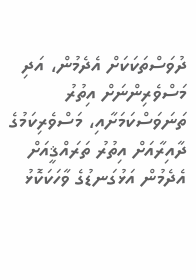ދުވަސްތަކަކަށް އެދެމުން، އަދި މަސްވެރިންނަށް އިތުރު ތަނަވަސްކަމަށާއި، މަސްވެރިކަމުގެ ދާއިރާއަށް އިތުރު ތަރައްޤީއަށް އެދެމުން އަޅުގަނޑުގެ ވާހަކަކޮޅު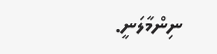ނިންމާލަނީ.